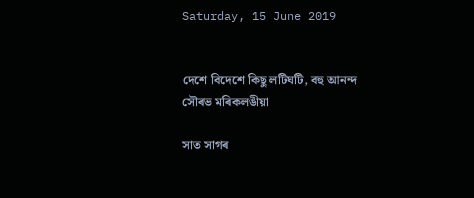Saturday, 15 June 2019


দেশে বিদেশে কিছু লটিঘটি, বহু আনন্দ
সৌৰভ মৰিকলঙীয়া

সাত সাগৰ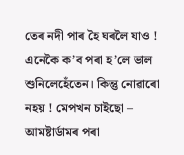তেৰ নদী পাৰ হৈ ঘৰলৈ যাও ! এনেকৈ ক’ব পৰা হ’লে ভাল শুনিলেহেঁতেন। কিন্তু নোৱাৰো নহয় ! মেপখন চাইছো – আমষ্টাৰ্ডামৰ পৰা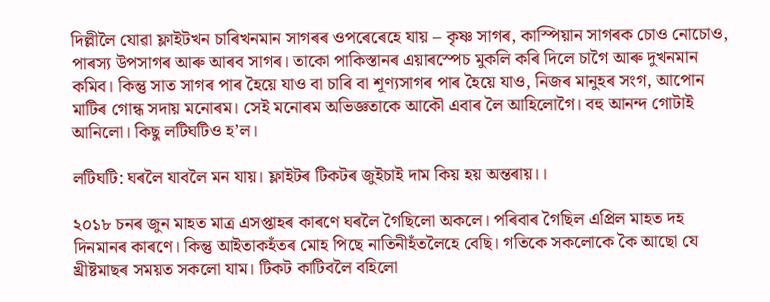দিল্লীলৈ যোৱা ফ্লাইটখন চাৰিখনমান সাগৰৰ ওপৰেৰেহে যায় – কৃষ্ণ সাগৰ, কাস্পিয়ান সাগৰক চোও নোচোও, পাৰস্য উপসাগৰ আৰু আৰব সাগৰ। তাকো পাকিস্তানৰ এয়াৰস্পেচ মুকলি কৰি দিলে চাগৈ আৰু দুখনমান কমিব। কিন্তু সাত সাগৰ পাৰ হৈয়ে যাও বা চাৰি বা শূণ্যসাগৰ পাৰ হৈয়ে যাও, নিজৰ মানুহৰ সংগ, আপোন মাটিৰ গোন্ধ সদায় মনোৰম। সেই মনোৰম অভিজ্ঞতাকে আকৌ এবাৰ লৈ আহিলোগৈ। বহু আনন্দ গোটাই আনিলো। কিছু লটিঘটিও হ’ল।

লটিঘটি: ঘৰলৈ যাবলৈ মন যায়। ফ্লাইটৰ টিকটৰ জুইচাই দাম কিয় হয় অন্তৰায়।।

২০১৮ চনৰ জুন মাহত মাত্ৰ এসপ্তাহৰ কাৰণে ঘৰলৈ গৈছিলো অকলে। পৰিবাৰ গৈছিল এপ্ৰিল মাহত দহ দিনমানৰ কাৰণে। কিন্তু আইতাকহঁতৰ মোহ পিছে নাতিনীহঁতলৈহে বেছি। গতিকে সকলোকে কৈ আছো যে খ্ৰীষ্টমাছৰ সময়ত সকলো যাম। টিকট কাটিবলৈ বহিলো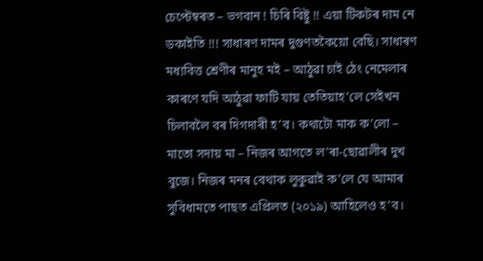চেপ্টেম্বৰত – ভগবান ! চিৰি বিষ্টু !! এয়া টিকটৰ দাম নে ডকাইতি !!! সাধাৰণ দামৰ দুগুণতকৈয়ো বেছি। সাধাৰণ মধ্যবিত্ত শ্ৰেণীৰ মানুহ মই – আঠুৱা চাই ঠেং নেমেলাৰ কাৰণে যদি আঠুৱা ফাটি যায় তেতিয়াহ’লে সেইখন চিলাবলৈ বৰ দিগদাৰী হ’ব। কথাটো মাক ক’লো – মাতো সদায় মা – নিজৰ আগতে ল’ৰা-ছোৱালীৰ দুখ বুজে। নিজৰ মনৰ বেথাক লুকুৱাই ক’লে যে আমাৰ সুবিধামতে পাছত এপ্ৰিলত (২০১৯) আহিলেও হ’ব।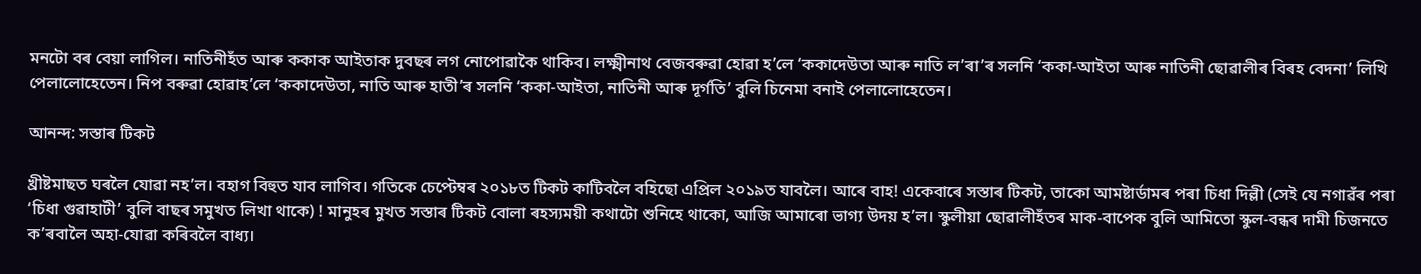মনটো বৰ বেয়া লাগিল। নাতিনীহঁত আৰু ককাক আইতাক দুবছৰ লগ নোপোৱাকৈ থাকিব। লক্ষ্মীনাথ বেজবৰুৱা হোৱা হ’লে ‘ককাদেউতা আৰু নাতি ল’ৰা’ৰ সলনি ‘ককা-আইতা আৰু নাতিনী ছোৱালীৰ বিৰহ বেদনা’ লিখি পেলালোহেতেন। নিপ বৰুৱা হোৱাহ’লে ‘ককাদেউতা, নাতি আৰু হাতী’ৰ সলনি ‘ককা-আইতা, নাতিনী আৰু দূৰ্গতি’ বুলি চিনেমা বনাই পেলালোহেতেন।

আনন্দ: সস্তাৰ টিকট

খ্ৰীষ্টমাছত ঘৰলৈ যোৱা নহ’ল। বহাগ বিহুত যাব লাগিব। গতিকে চেপ্টেম্বৰ ২০১৮ত টিকট কাটিবলৈ বহিছো এপ্ৰিল ২০১৯ত যাবলৈ। আৰে বাহ! একেবাৰে সস্তাৰ টিকট, তাকো আমষ্টাৰ্ডামৰ পৰা চিধা দিল্লী (সেই যে নগাৱঁৰ পৰা ‘চিধা গুৱাহাটী’ বুলি বাছৰ সমুখত লিখা থাকে) ! মানুহৰ মুখত সস্তাৰ টিকট বোলা ৰহস্যময়ী কথাটো শুনিহে থাকো, আজি আমাৰো ভাগ্য উদয় হ’ল। স্কুলীয়া ছোৱালীহঁতৰ মাক-বাপেক বুলি আমিতো স্কুল-বন্ধৰ দামী চিজনতে ক’ৰবালৈ অহা-যোৱা কৰিবলৈ বাধ্য।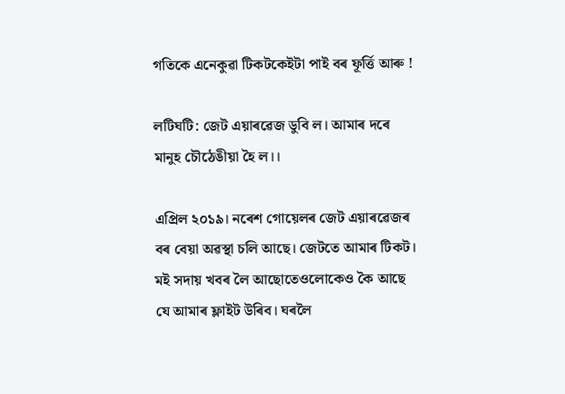গতিকে এনেকুৱা টিকটকেইটা পাই বৰ ফূৰ্ত্তি আৰু !

লটিঘটি: জেট এয়াৰৱেজ ডুবি ল। আমাৰ দৰে মানুহ চৌঠেঙীয়া হৈ ল।।

এপ্ৰিল ২০১৯। নৰেশ গোয়েলৰ জেট এয়াৰৱেজৰ বৰ বেয়া অৱস্থা চলি আছে। জেটতে আমাৰ টিকট। মই সদায় খবৰ লৈ আছোতেওলোকেও কৈ আছে যে আমাৰ ফ্লাইট উৰিব। ঘৰলৈ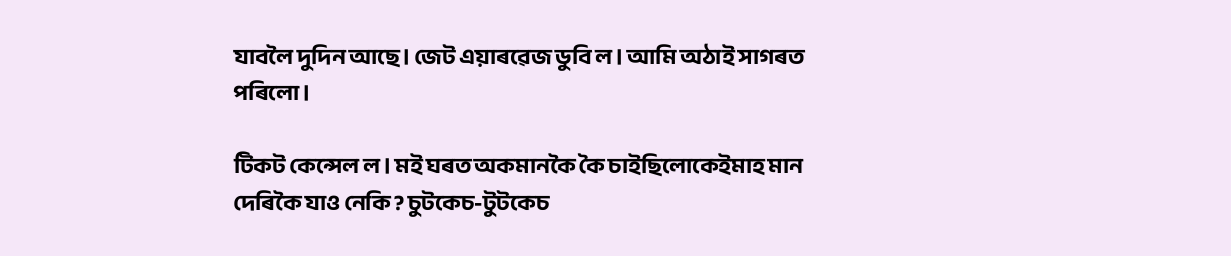যাবলৈ দুদিন আছে। জেট এয়াৰৱেজ ডুবি ল। আমি অঠাই সাগৰত পৰিলো।

টিকট কেন্সেল ল। মই ঘৰত অকমানকৈ কৈ চাইছিলোকেইমাহ মান দেৰিকৈ যাও নেকি ? চুটকেচ-টুটকেচ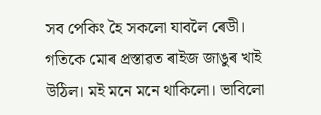সব পেকিং হৈ সকলো যাবলৈ ৰেডী। গতিকে মোৰ প্ৰস্তাৱত ৰাইজ জাঙুৰ খাই উঠিল। মই মনে মনে থাকিলো। ভাবিলো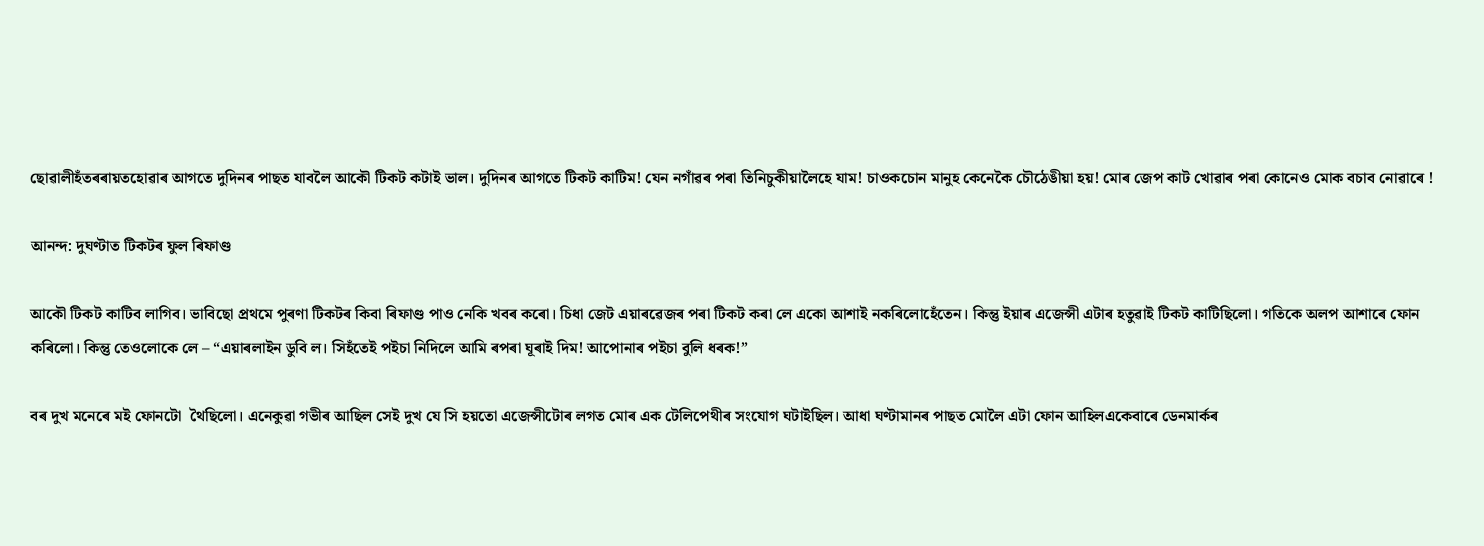ছোৱালীহঁতৰৰায়তহোৱাৰ আগতে দুদিনৰ পাছত যাবলৈ আকৌ টিকট কটাই ভাল। দুদিনৰ আগতে টিকট কাটিম! যেন নগাঁৱৰ পৰা তিনিচুকীয়ালৈহে যাম! চাওকচোন মানুহ কেনেকৈ চৌঠেঙীয়া হয়! মোৰ জেপ কাট খোৱাৰ পৰা কোনেও মোক বচাব নোৱাৰে !

আনন্দ: দুঘণ্টাত টিকটৰ ফুল ৰিফাণ্ড

আকৌ টিকট কাটিব লাগিব। ভাবিছো প্ৰথমে পুৰণা টিকটৰ কিবা ৰিফাণ্ড পাও নেকি খবৰ কৰো। চিধা জেট এয়াৰৱেজৰ পৰা টিকট কৰা লে একো আশাই নকৰিলোহেঁতেন। কিন্তু ইয়াৰ এজেন্সী এটাৰ হতুৱাই টিকট কাটিছিলো। গতিকে অলপ আশাৰে ফোন কৰিলো। কিন্তু তেওলোকে লে – “এয়াৰলাইন ডুবি ল। সিহঁতেই পইচা নিদিলে আমি ৰপৰা ঘূৰাই দিম! আপোনাৰ পইচা বুলি ধৰক!”

বৰ দুখ মনেৰে মই ফোনটো  থৈছিলো। এনেকুৱা গভীৰ আছিল সেই দুখ যে সি হয়তো এজেন্সীটোৰ লগত মোৰ এক টেলিপেথীৰ সংযোগ ঘটাইছিল। আধা ঘণ্টামানৰ পাছত মোলৈ এটা ফোন আহিলএকেবাৰে ডেনমাৰ্কৰ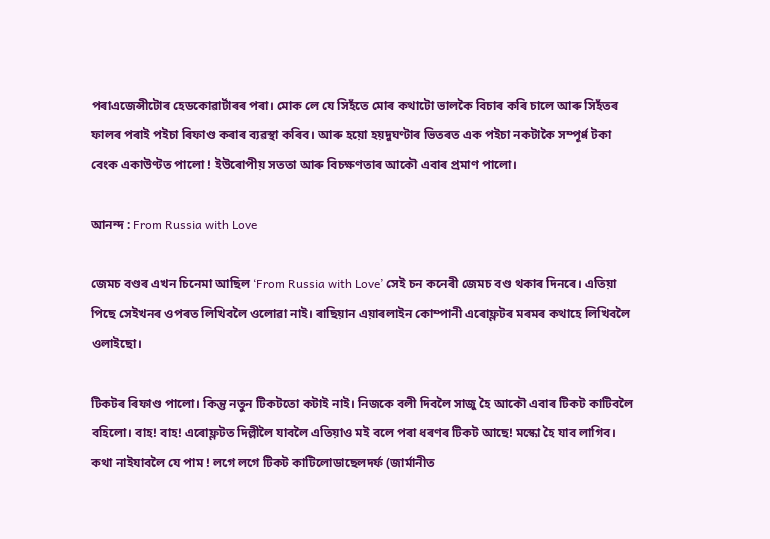পৰাএজেন্সীটোৰ হেডকোৱাৰ্টাৰৰ পৰা। মোক লে যে সিহঁতে মোৰ কথাটো ভালকৈ বিচাৰ কৰি চালে আৰু সিহঁতৰ ফালৰ পৰাই পইচা ৰিফাণ্ড কৰাৰ ব্যৱস্থা কৰিব। আৰু হয়ো হয়দুঘণ্টাৰ ভিতৰত এক পইচা নকটাকৈ সম্পূৰ্ণ্ণ টকা বেংক একাউণ্টত পালো ! ইউৰোপীয় সততা আৰু বিচক্ষণতাৰ আকৌ এবাৰ প্ৰমাণ পালো।

আনন্দ : From Russia with Love

জেমচ বণ্ডৰ এখন চিনেমা আছিল ‘From Russia with Love’ সেই চন কনেৰী জেমচ বণ্ড থকাৰ দিনৰে। এতিয়া পিছে সেইখনৰ ওপৰত লিখিবলৈ ওলোৱা নাই। ৰাছিয়ান এয়াৰলাইন কোম্পানী এৰোফ্লটৰ মৰমৰ কথাহে লিখিবলৈ ওলাইছো।

টিকটৰ ৰিফাণ্ড পালো। কিন্তু নতুন টিকটতো কটাই নাই। নিজকে বলী দিবলৈ সাজু হৈ আকৌ এবাৰ টিকট কাটিবলৈ বহিলো। বাহ! বাহ! এৰোফ্লটত দিল্লীলৈ যাবলৈ এতিয়াও মই বলে পৰা ধৰণৰ টিকট আছে! মস্কো হৈ যাব লাগিব। কথা নাইযাবলৈ যে পাম ! লগে লগে টিকট কাটিলোডাছেলদৰ্ফ (জাৰ্মানীত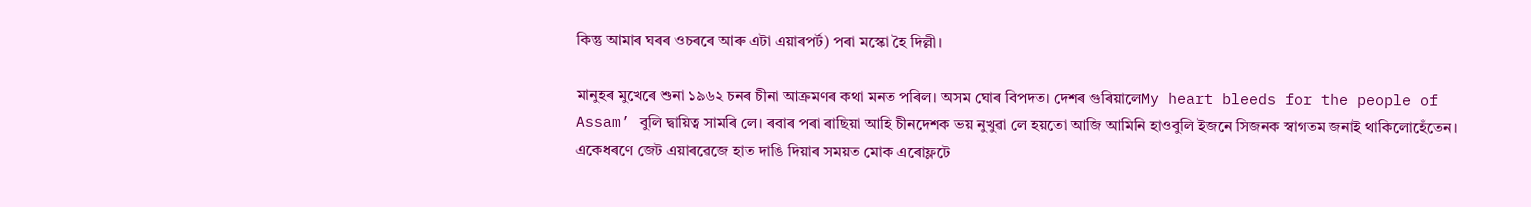কিন্তু আমাৰ ঘৰৰ ওচৰৰে আৰু এটা এয়াৰপৰ্ট) পৰা মস্কো হৈ দিল্লী।

মানুহৰ মুখেৰে শুনা ১৯৬২ চনৰ চীনা আক্ৰমণৰ কথা মনত পৰিল। অসম ঘোৰ বিপদত। দেশৰ গুৰিয়ালেMy heart bleeds for the people of Assam’ বুলি দ্বায়িত্ব সামৰি লে। ৰবাৰ পৰা ৰাছিয়া আহি চীনদেশক ভয় নুখুৱা লে হয়তো আজি আমিনি হাওবুলি ইজনে সিজনক স্বাগতম জনাই থাকিলোহেঁতেন। একেধৰণে জেট এয়াৰৱেজে হাত দাঙি দিয়াৰ সময়ত মোক এৰোফ্লটে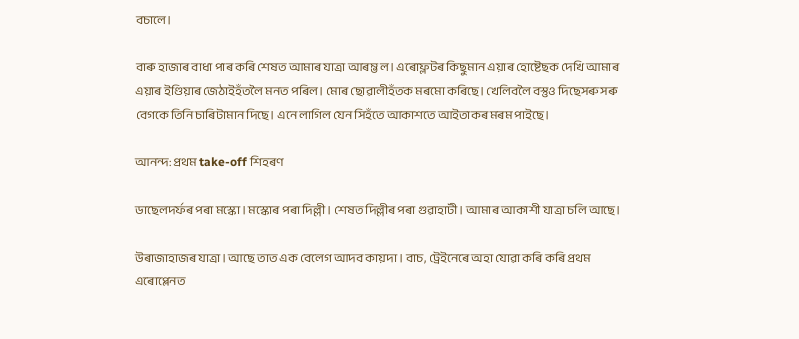বচালে।

বাৰু হাজাৰ বাধা পাৰ কৰি শেষত আমাৰ যাত্ৰা আৰম্ভ ল। এৰোফ্লটৰ কিছুমান এয়াৰ হোষ্টেছক দেখি আমাৰ এয়াৰ ইণ্ডিয়াৰ জেঠাইহঁতলৈ মনত পৰিল। মোৰ ছোৱালীহঁতক মৰমো কৰিছে। খেলিবলৈ বস্তুও দিছেসৰু সৰু বেগকে তিনি চাৰিটামান দিছে। এনে লাগিল যেন সিহঁতে আকাশতে আইতাকৰ মৰম পাইছে।

আনন্দ: প্ৰথম take-off শিহৰণ

ডাছেলদৰ্ফৰ পৰা মস্কো। মস্কোৰ পৰা দিল্লী। শেষত দিল্লীৰ পৰা গুৱাহাটী। আমাৰ আকাশী যাত্ৰা চলি আছে।

উৰাজাহাজৰ যাত্ৰা। আছে তাত এক বেলেগ আদব কায়দা। বাচ, ট্ৰেইনেৰে অহা যোৱা কৰি কৰি প্ৰথম এৰোপ্লেনত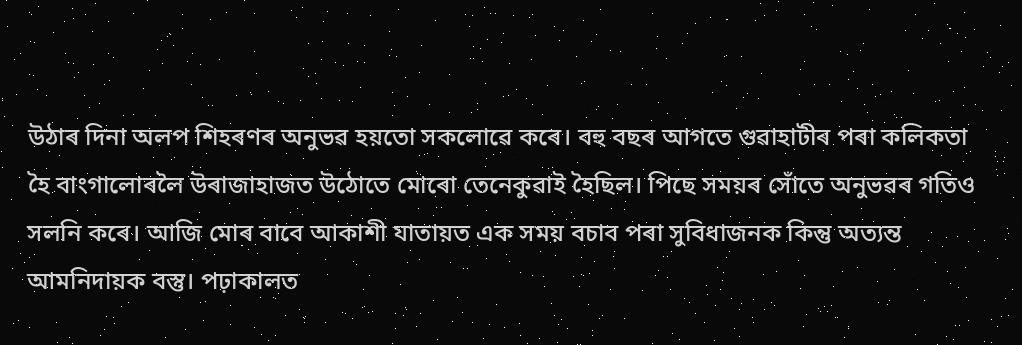উঠাৰ দিনা অলপ শিহৰণৰ অনুভৱ হয়তো সকলোৱে কৰে। বহু বছৰ আগতে গুৱাহাটীৰ পৰা কলিকতা হৈ বাংগালোৰলৈ উৰাজাহাজত উঠোতে মোৰো তেনেকুৱাই হৈছিল। পিছে সময়ৰ সোঁতে অনুভৱৰ গতিও সলনি কৰে। আজি মোৰ বাবে আকাশী যাতায়ত এক সময় বচাব পৰা সুবিধাজনক কিন্তু অত্যন্ত আমনিদায়ক বস্তু। পঢ়াকালত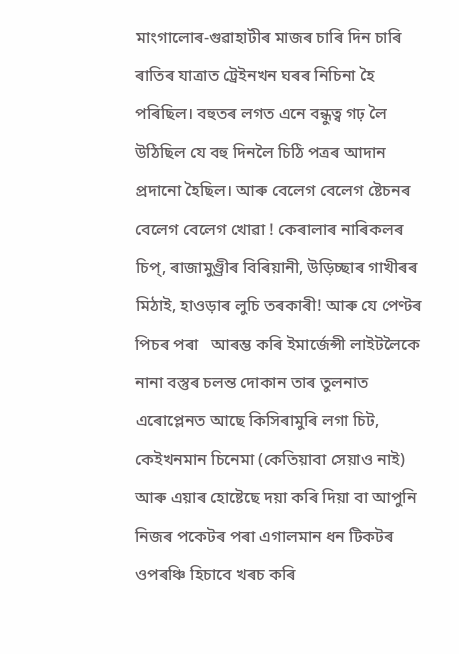মাংগালোৰ-গুৱাহাটীৰ মাজৰ চাৰি দিন চাৰি ৰাতিৰ যাত্ৰাত ট্ৰেইনখন ঘৰৰ নিচিনা হৈ পৰিছিল। বহুতৰ লগত এনে বন্ধুত্ব গঢ় লৈ উঠিছিল যে বহু দিনলৈ চিঠি পত্ৰৰ আদান প্ৰদানো হৈছিল। আৰু বেলেগ বেলেগ ষ্টেচনৰ বেলেগ বেলেগ খোৱা ! কেৰালাৰ নাৰিকলৰ চিপ্, ৰাজামুণ্ড্ৰীৰ বিৰিয়ানী, উড়িচ্ছাৰ গাখীৰৰ মিঠাই, হাওড়াৰ লুচি তৰকাৰী! আৰু যে পেণ্টৰ পিচৰ পৰা   আৰম্ভ কৰি ইমাৰ্জেন্সী লাইটলৈকে নানা বস্তুৰ চলন্ত দোকান তাৰ তুলনাত এৰোপ্লেনত আছে কিসিৰামুৰি লগা চিট, কেইখনমান চিনেমা (কেতিয়াবা সেয়াও নাই) আৰু এয়াৰ হোষ্টেছে দয়া কৰি দিয়া বা আপুনি নিজৰ পকেটৰ পৰা এগালমান ধন টিকটৰ ওপৰঞ্চি হিচাবে খৰচ কৰি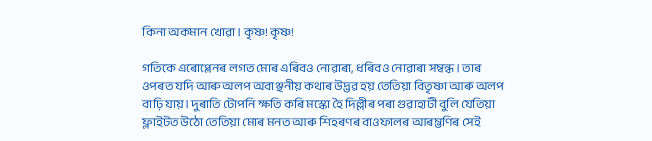কিনা অকমান খোৱা। কৃষ্ণ! কৃষ্ণ!

গতিকে এৰোপ্লেনৰ লগত মোৰ এৰিবও নোৱাৰা, ধৰিবও নোৱাৰা সম্বন্ধ। তাৰ ওপৰত যদি আৰু অলপ অবাঞ্ছনীয় কথাৰ উদ্ভৱ হয় তেতিয়া বিতৃষ্ণা আৰু অলপ বাঢ়ি যায়। দুৰাতি টোপনি ক্ষতি কৰি মস্কো হৈ দিল্লীৰ পৰা গুৱাহাটী বুলি যেতিয়া ফ্লাইটত উঠো তেতিয়া মোৰ মনত আৰু শিহৰণৰ বাওফালৰ আৰম্ভণিৰ সেই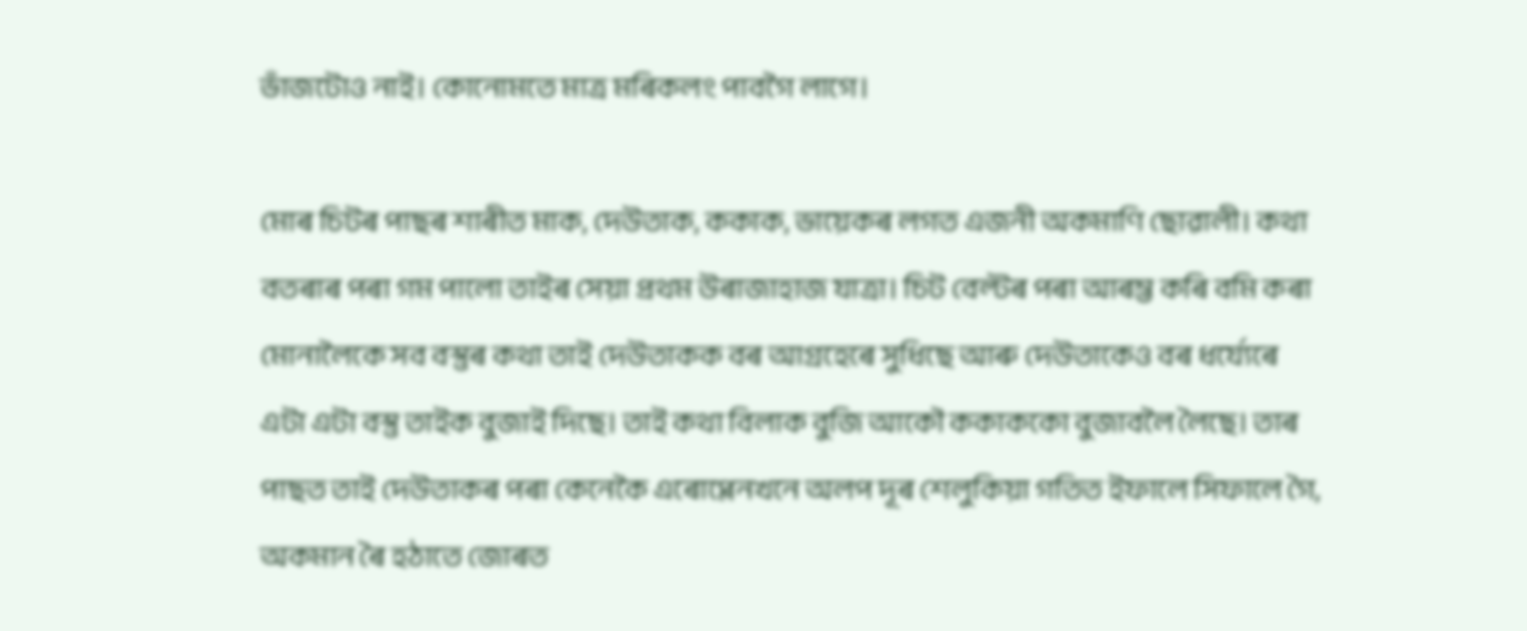ভাঁজটোও নাই। কোনোমতে মাত্ৰ মৰিকলং পাবগৈ লাগে।

মোৰ চিটৰ পাছৰ শাৰীত মাক, দেউতাক, ককাক, ভায়েকৰ লগত এজনী অকমাণি ছোৱালী। কথা বতৰাৰ পৰা গম পালো তাইৰ সেয়া প্ৰথম উৰাজাহাজ যাত্ৰা। চিট বেল্টৰ পৰা আৰম্ভ কৰি বমি কৰা মোনালৈকে সব বস্তুৰ কথা তাই দেউতাকক বৰ আগ্ৰহেৰে সুধিছে আৰু দেউতাকেও বৰ ধৰ্য্যেৰে এটা এটা বস্তু তাইক বুজাই দিছে। তাই কথা বিলাক বুজি আকৌ ককাককো বুজাবলৈ লৈছে। তাৰ পাছত তাই দেউতাকৰ পৰা কেনেকৈ এৰোপ্লেনখনে অলপ দূৰ শেলুকিয়া গতিত ইফালে সিফালে গৈ, অকমান ৰৈ হঠাতে জোৰত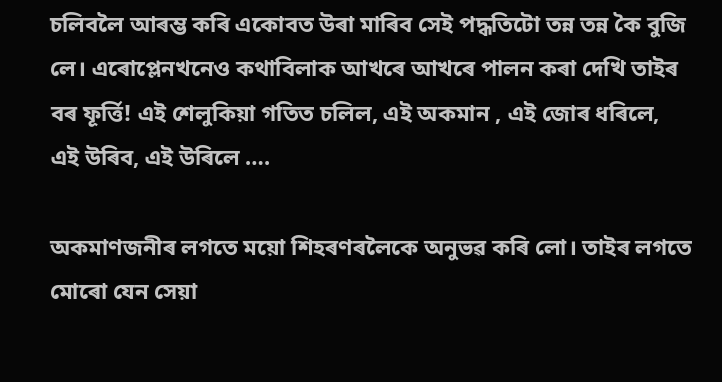চলিবলৈ আৰম্ভ কৰি একোবত উৰা মাৰিব সেই পদ্ধতিটো তন্ন তন্ন কৈ বুজি লে। এৰোপ্লেনখনেও কথাবিলাক আখৰে আখৰে পালন কৰা দেখি তাইৰ বৰ ফূৰ্ত্তি! এই শেলুকিয়া গতিত চলিল, এই অকমান , এই জোৰ ধৰিলে, এই উৰিব, এই উৰিলে ….

অকমাণজনীৰ লগতে ময়ো শিহৰণৰলৈকে অনুভৱ কৰি লো। তাইৰ লগতে মোৰো যেন সেয়া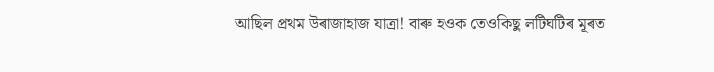আছিল প্ৰথম উৰাজাহাজ যাত্ৰা! বাৰু হওক তেওকিছু লটিঘটিৰ মূৰত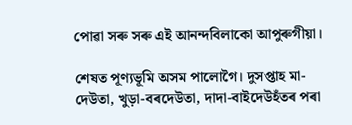পোৱা সৰু সৰু এই আনন্দবিলাকো আপুৰুগীয়া।

শেষত পূণ্যভূমি অসম পালোগৈ। দুসপ্তাহ মা-দেউতা, খুড়া-বৰদেউতা, দাদা-বাইদেউহঁতৰ পৰা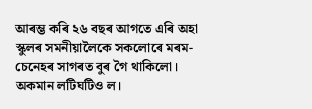আৰম্ভ কৰি ২৬ বছৰ আগতে এৰি অহা স্কুলৰ সমনীয়ালৈকে সকলোৰে মৰম-চেনেহৰ সাগৰত বুৰ গৈ থাকিলো। অকমান লটিঘটিও ল।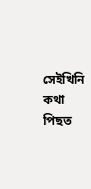সেইখিনি কথা পিছত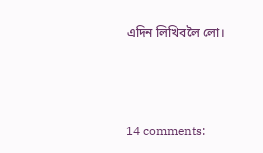এদিন লিখিবলৈ লো।



14 comments: